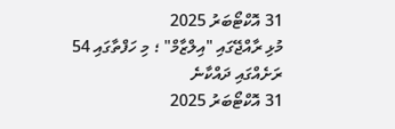31 އޮކްޓޯބަރު 2025
މުޅި ރާއްޖޭގައި "އިލްޒާމް" ؛ މި ހަފްތާގައި 54 ރަށެއްގައި ދައްކާނެ
31 އޮކްޓޯބަރު 2025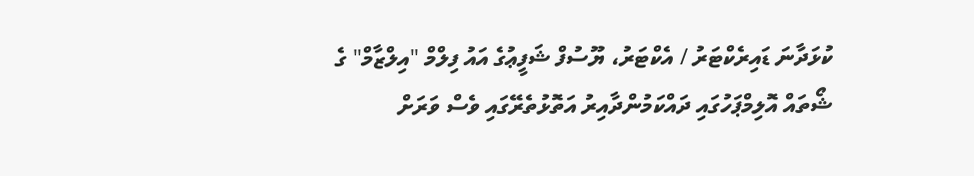ކުޅަދާނަ ޑައިރެކްޓަރު / އެކްޓަރު، ޔޫސުފް ޝަފީޢުގެ އައު ފިލްމް "އިލްޒާމް" ގެ ޝޯތައް އޮލިމްޕަހުގައި ދައްކަމުންދާއިރު އަތޮޅުތެރޭގައި ވެސް ވަރަށް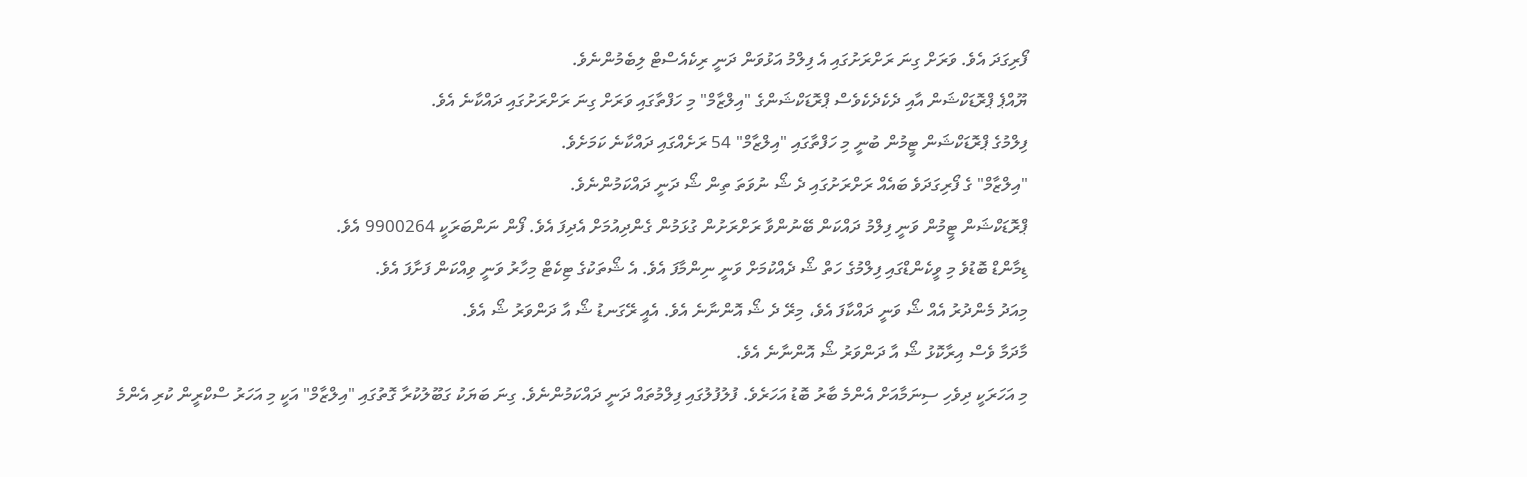ފޯރިގަދަ އެވެ. ވަރަށް ގިނަ ރަށްރަށުގައި އެ ފިލްމު އަޅުވަން ދަނީ ރިކެއެސްޓް ލިބެމުންނެވެ.
ޔޫއްޕެ ޕްރޮޑަކްޝަން އާއި ދެކެދެކެވެސް ޕްރޮޑަކްޝަންގެ "އިލްޒާމް" މި ހަފްތާގައި ވަރަށް ގިނަ ރަށްރަށުގައި ދައްކާނެ އެވެ.
ފިލްމުގެ ޕްރޮޑަކްޝަން ޓީމުން ބުނީ މި ހަފްތާގައި "އިލްޒާމް" 54 ރަށެއްގައި ދައްކާނެ ކަމަށެވެ.
"އިލްޒާމް" ގެ ފޯރިގަދަވެ ބައެއް ރަށްރަށުގައި ދެ ޝޯ ނުވަތަ ތިން ޝޯ ދަނީ ދައްކަމުންނެވެ.
ޕްރޮޑަކްޝަން ޓީމުން ވަނީ ފިލްމު ދައްކަން ބޭނުންވާ ރަށްރަށުން ގުޅަމުން ގެންދިއުމަށް އެދިފަ އެވެ. ފޯން ނަންބަރަކީ 9900264 އެވެ.
ޑިމާންޑް ބޮޑުވެ މި ވީކެންޑްގައި ފިލްމުގެ ހަތް ޝޯ ދެއްކުމަށް ވަނީ ނިންމާފަ އެވެ. އެ ޝޯތަކުގެ ޓިކެޓް މިހާރު ވަނީ ވިއްކަން ފަށާފަ އެވެ.
މިއަދު މެންދުރު އެއް ޝޯ ވަނީ ދައްކާފަ އެވެ، މިރޭ ދެ ޝޯ އޮންނާނެ އެވެ. އެއީ ރޭގަނޑު ޝޯ އާ ދަންވަރު ޝޯ އެވެ.
މާދަމާ ވެސް އިރާކޮޅު ޝޯ އާ ދަންވަރު ޝޯ އޮންނާނެ އެވެ.
މި އަހަރަކީ ދިވެހި ސިނަމާއަށް އެންމެ ބާރު ބޮޑު އަހަރެވެ. ފުލުފުލުގައި ފިލްމުތައް ދަނީ ދައްކަމުންނެވެ. ގިނަ ބަޔަކު ގަބޫލުކުރާ ގޮތުގައި "އިލްޒާމް" އަކީ މި އަހަރު ސްކްރީން ކުރި އެންމެ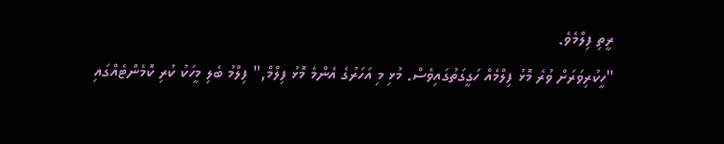ރީތި ފިލްމެވެ.
"ހީކުރިވަރަށް ވުރެ މޮޅު ފިލްމެއް ހަގީގަތުގައިވެސް. މުޅި މި އަހަރުގެ އެންމެ މޮޅު ފިލްމް," ފިލްމު ބެލި މީހަކު ކުރި ކޮމެންޓެއްގައި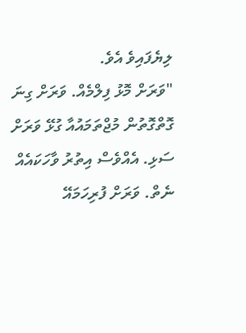ލިޔެފައިވެ އެވެ.
"ވަރަށް މޮޅު ފިލްމެއް. ވަރަށް ގިނަ ގޮތްގޮތުން މުޖްތަމައުއާ ގުޅޭ ވަރަށް ސަޅި. އެއްވެސް އިތުރު ވާހަކައެއް ނެތް. ވަރަށް ފުރިހަމައޭ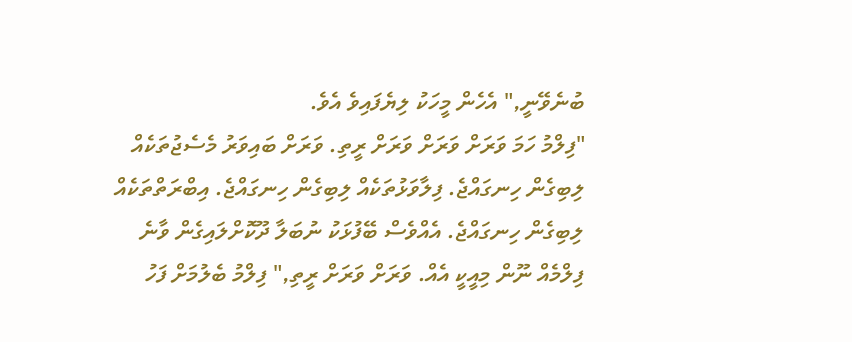ބުނެވޭނީ," އެހެން މީހަކު ލިޔެފައިވެ އެވެ.
"ފިލްމު ހަމަ ވަރަށް ވަރަށް ވަރަށް ރީތި. ވަރަށް ބައިވަރު މެސެޖުތަކެއް ލިބިގެން ހިނގައްޖެ. ފިލާވަޅުތަކެއް ލިބިގެން ހިނގައްޖެ. އިބްރަތްތަކެއް ލިބިގެން ހިނގައްޖެ. އެއްވެސް ބޭފުޅަކު ނުބަލާ ދޫކޮށްލައިގެން ވާނެ ފިލްމެއް ނޫން މިއީކީ އެއް. ވަރަށް ވަރަށް ރީތި," ފިލްމު ބެލުމަށް ފަހު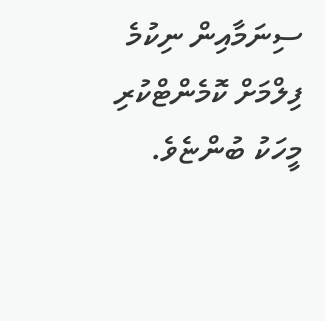ސިނަމާއިން ނިކުމެ ފިލްމަށް ކޮމެންޓްކުރި މީހަކު ބުންޏެވެ.